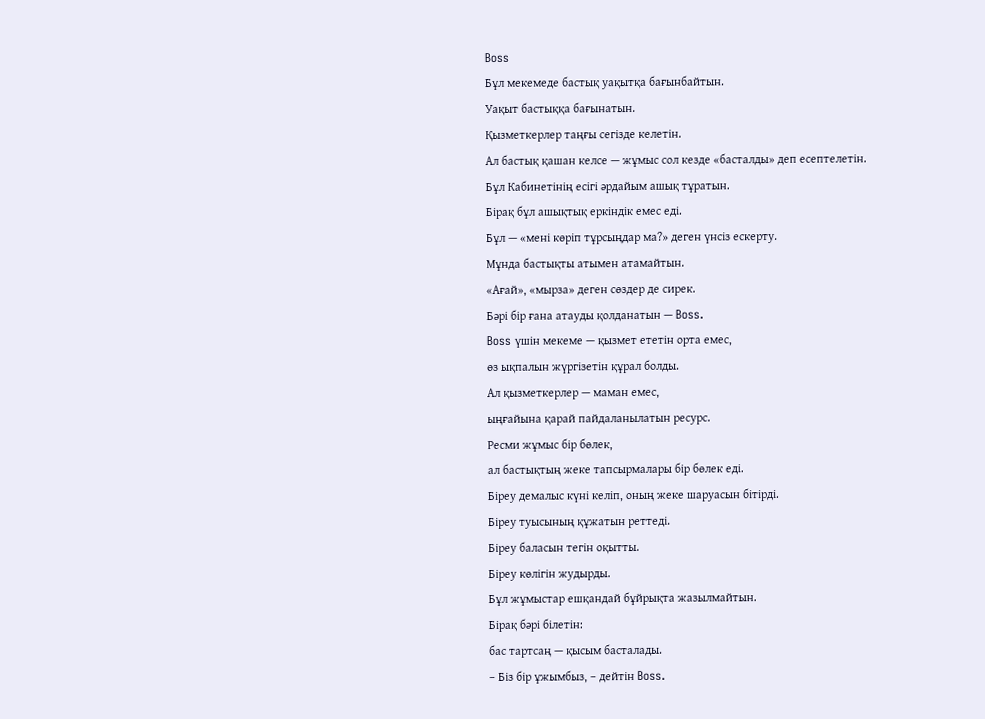Boss
Бұл мекемеде бастық уақытқа бағынбайтын.
Уақыт бастыққа бағынатын.
Қызметкерлер таңғы сегізде келетін.
Ал бастық қашан келсе — жұмыс сол кезде «басталды» деп есептелетін.
Бұл Кабинетінің есігі әрдайым ашық тұратын.
Бірақ бұл ашықтық еркіндік емес еді.
Бұл — «мені көріп тұрсыңдар ма?» деген үнсіз ескерту.
Мұнда бастықты атымен атамайтын.
«Ағай», «мырза» деген сөздер де сирек.
Бәрі бір ғана атауды қолданатын — Boss.
Boss үшін мекеме — қызмет ететін орта емес,
өз ықпалын жүргізетін құрал болды.
Ал қызметкерлер — маман емес,
ыңғайына қарай пайдаланылатын ресурс.
Ресми жұмыс бір бөлек,
ал бастықтың жеке тапсырмалары бір бөлек еді.
Біреу демалыс күні келіп, оның жеке шаруасын бітірді.
Біреу туысының құжатын реттеді.
Біреу баласын тегін оқытты.
Біреу көлігін жудырды.
Бұл жұмыстар ешқандай бұйрықта жазылмайтын.
Бірақ бәрі білетін:
бас тартсаң — қысым басталады.
– Біз бір ұжымбыз, – дейтін Boss.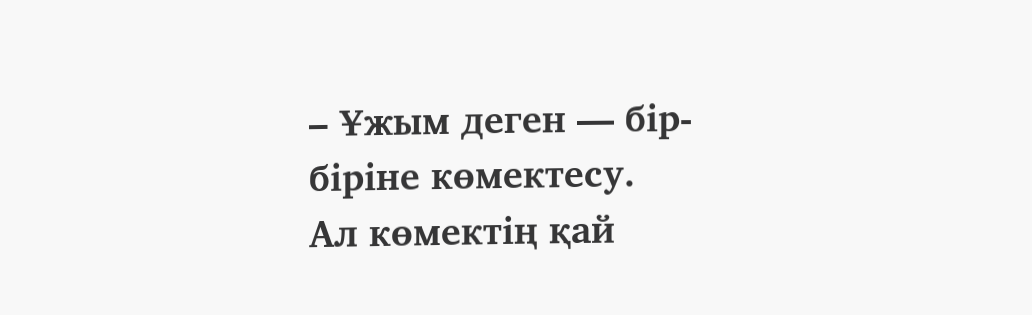– Ұжым деген — бір-біріне көмектесу.
Ал көмектің қай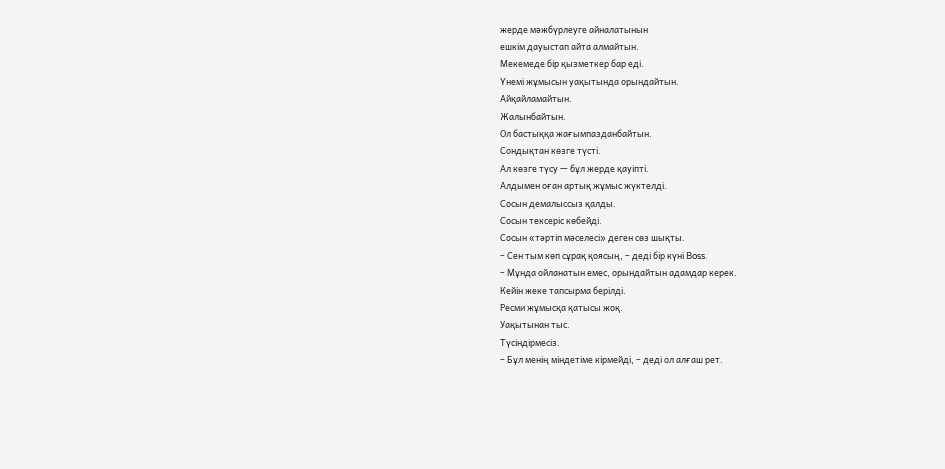жерде мәжбүрлеуге айналатынын
ешкім дауыстап айта алмайтын.
Мекемеде бір қызметкер бар еді.
Үнемі жұмысын уақытында орындайтын.
Айқайламайтын.
Жалынбайтын.
Ол бастыққа жағымпазданбайтын.
Сондықтан көзге түсті.
Ал көзге түсу — бұл жерде қауіпті.
Алдымен оған артық жұмыс жүктелді.
Сосын демалыссыз қалды.
Сосын тексеріс көбейді.
Сосын «тәртіп мәселесі» деген сөз шықты.
– Сен тым көп сұрақ қоясың, – деді бір күні Boss.
– Мұнда ойланатын емес, орындайтын адамдар керек.
Кейін жеке тапсырма берілді.
Ресми жұмысқа қатысы жоқ.
Уақытынан тыс.
Түсіндірмесіз.
– Бұл менің міндетіме кірмейді, – деді ол алғаш рет.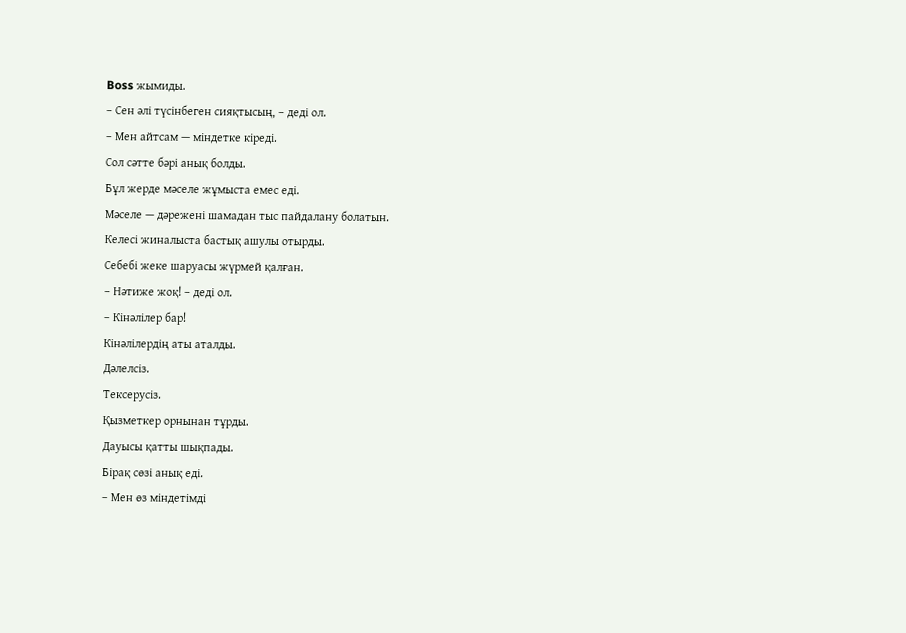Boss жымиды.
– Сен әлі түсінбеген сияқтысың, – деді ол.
– Мен айтсам — міндетке кіреді.
Сол сәтте бәрі анық болды.
Бұл жерде мәселе жұмыста емес еді.
Мәселе — дәрежені шамадан тыс пайдалану болатын.
Келесі жиналыста бастық ашулы отырды.
Себебі жеке шаруасы жүрмей қалған.
– Нәтиже жоқ! – деді ол.
– Кінәлілер бар!
Кінәлілердің аты аталды.
Дәлелсіз.
Тексерусіз.
Қызметкер орнынан тұрды.
Дауысы қатты шықпады.
Бірақ сөзі анық еді.
– Мен өз міндетімді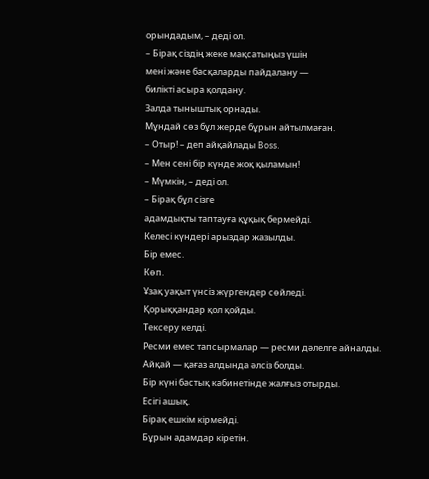орындадым, – деді ол.
– Бірақ сіздің жеке мақсатыңыз үшін
мені және басқаларды пайдалану —
билікті асыра қолдану.
Залда тыныштық орнады.
Мұндай сөз бұл жерде бұрын айтылмаған.
– Отыр! – деп айқайлады Boss.
– Мен сені бір күнде жоқ қыламын!
– Мүмкін, – деді ол.
– Бірақ бұл сізге
адамдықты таптауға құқық бермейді.
Келесі күндері арыздар жазылды.
Бір емес.
Көп.
Ұзақ уақыт үнсіз жүргендер сөйледі.
Қорыққандар қол қойды.
Тексеру келді.
Ресми емес тапсырмалар — ресми дәлелге айналды.
Айқай — қағаз алдында әлсіз болды.
Бір күні бастық кабинетінде жалғыз отырды.
Есігі ашық.
Бірақ ешкім кірмейді.
Бұрын адамдар кіретін.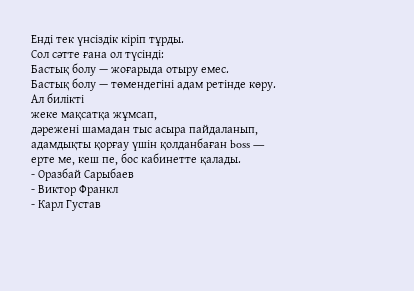Енді тек үнсіздік кіріп тұрды.
Сол сәтте ғана ол түсінді:
Бастық болу — жоғарыда отыру емес.
Бастық болу — төмендегіні адам ретінде көру.
Ал билікті
жеке мақсатқа жұмсап,
дәрежені шамадан тыс асыра пайдаланып,
адамдықты қорғау үшін қолданбаған boss —
ерте ме, кеш пе, бос кабинетте қалады.
- Оразбай Сарыбаев
- Виктор Франкл
- Карл Густав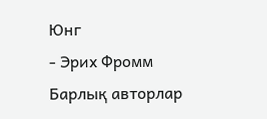Юнг
- Эрих Фромм
Барлық авторлар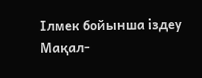Ілмек бойынша іздеу
Мақал-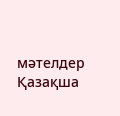мәтелдер
Қазақша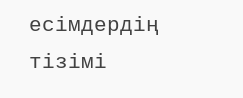есімдердің тізімі